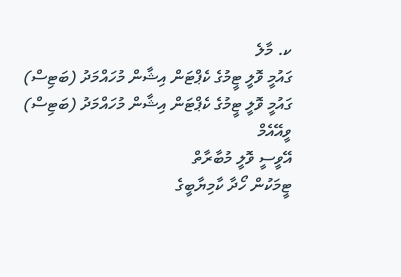ކ. މާލެ
ގައުމީ ވޮލީ ޓީމުގެ ކެޕްޓަން އިޝާން މުހައްމަދު (ބަޓިސް)
ގައުމީ ވޮލީ ޓީމުގެ ކެޕްޓަން އިޝާން މުހައްމަދު (ބަޓިސް)
ވީއޭއެމް
އޭވީސީ ވޮލީ މުބާރާތް
ޓީމަކުން ހޯދާ ކާމިޔާބީގެ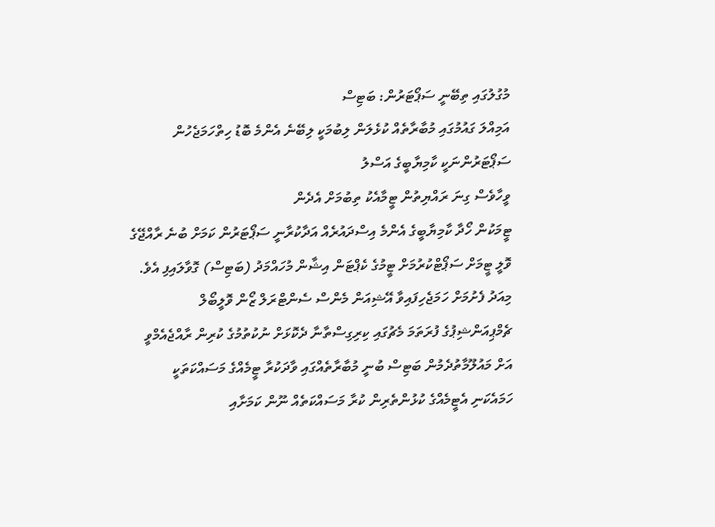މުގުލުގައި ތިބޭނީ ސަޕޯޓަރުން: ބަޓިސް
އަމިއްލަ ގައުމުގައި މުބާރާތެއް ކުޅެލަން ލިބުމަކީ ލިބޭނެ އެންމެ ބޮޑު ހިތްހަމަޖެހުން
ސަޕޯޓަރުންނަކީ ކާމިޔާބީގެ އަސްލު
ވީހާވެސް ގިނަ ރައްޔިތުން ޓީމާއެކު ތިބުމަށް އެދެން
ޓީމަކުން ހޯދާ ކާމިޔާބީގެ އެންމެ އިސްދައުރެއް އަދާކުރާނީ ސަޕޯޓަރުން ކަމަށް ބުނެ ރާއްޖޭގެ ވޮލީ ޓީމަށް ސަޕޯޓްކުރުމަށް ޓީމުގެ ކެޕްޓަން އިޝާން މުހައްމަދު (ބަޓިސް) ގޮވާލައިފި އެވެ.
މިއަދު ފެށުމަށް ހަމަޖެހިފައިވާ އޭޝިއަން މެންސް ސެންޓްރަލް ޒޯން ވޮލީބޯލް ޗެމްޕިއަންޝިޕުގެ ފުރަތަމަ މެޗުގައި ކިރިގިސްތާނާ ދެކޮޅަށް ނުކުތުމުގެ ކުރިން ރާއްޖެއެމްވީ އަށް މައުލޫމާތުދެމުން ބަޓިސް ބުނީ މުބާރާތެއްގައި ވާދަކުރާ ޓީމެއްގެ މަސައްކަތަކީ ހަމައެކަނި އެޓީމެއްގެ ކުޅުންތެރިން ކުރާ މަސައްކަތެއް ނޫން ކަމަށާއި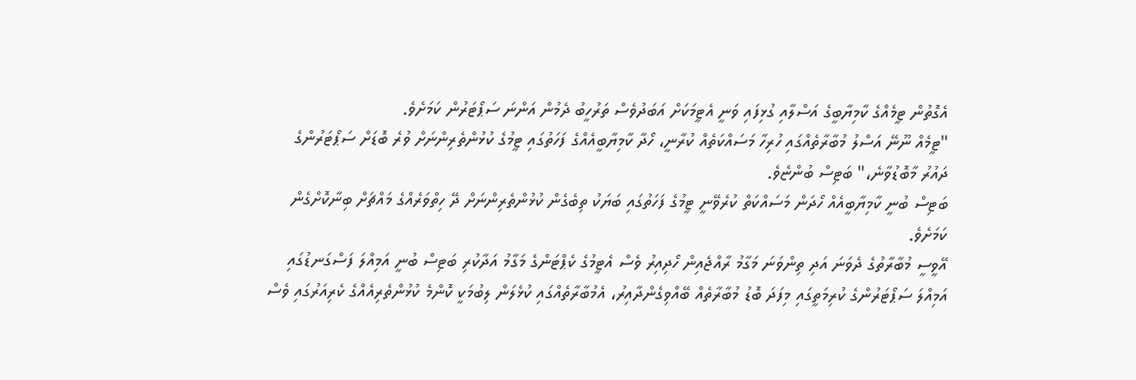އެގޮތުން ޓީމެއްގެ ކާމިޔާބީގެ އަސްލާއި ގުޅިފައި ވަނީ އެޓީމަކަށް އަބަދުވެސް ތަރުހީބު ދެމުން އަންނަ ސަޕޯޓަރުން ކަމަށެވެ.
"ޓީމެއް ނޫނޭ އަސްލު މުބާރާތެއްގައި ހުރިހާ މަސައްކަތެއް ކުރާނީ، ހޯދާ ކާމިޔާބީއެއްގެ ފަހަތުގައި ޓީމުގެ ކުޅުންތެރިންނަށް ވުރެ ބޮޑަށް ސަޕޯޓަރުންގެ ދައުރު މާބޮޑުވާނެ،" ބަޓިސް ބުންޏެވެ.
ބަޓިސް ބުނީ ކާމިޔާބީއެއް ހޯދަން މަސައްކަތް ކުރެވޭނީ ޓީމުގެ ފަހަތުގައި ބަޔަކު ތިބެގެން ކުޅުންތެރިންނަށް ދޭ ހިތްވަރެއްގެ މައްޗަށް ބިނާކޮށްގެން ކަމަށެވެ.
އޭވީސީ މުބާރާތުގެ ދެވަނަ އަދި ތިންވަނަ މަގާމު ރާއްޖެއިން ހޯދިއިރު ވެސް އެޓީމުގެ ކެޕްޓަންގެ މަގާމު އަދާކުރި ބަޓިސް ބުނީ އަމިއްލަ ފަސްގަނޑުގައި އަމިއްލަ ސަޕޯޓަރުންގެ ކުރިމަތީގައި މިފަދަ ބޮޑު މުބާރާތެއް ބޭއްވިގެންދާއިރު، އެމުބާރާތެއްގައި ކުޅެލަން ލިބުމަކީ ކޮންމެ ކުޅުންތެރިއެއްގެ ކެރިއަރުގައި ވެސް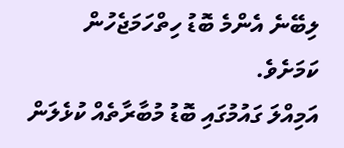ލިބޭނެ އެންމެ ބޮޑު ހިތްހަމަޖެހުން ކަމަށެވެ.
އަމިއްލަ ގައުމުގައި ބޮޑު މުބާރާތެއް ކުޅެލަން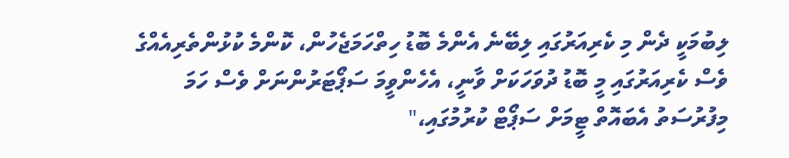ލިބުމަކީ ދެން މި ކެރިއަރުގައި ލިބޭނެ އެންމެ ބޮޑު ހިތްހަމަޖެހުން، ކޮންމެ ކުޅުންތެރިއެއްގެ ވެސް ކެރިއަރުގައި މީ ބޮޑު ދުވަހަކަށް ވާނީ، އެހެންވީމަ ސަޕޯޓަރުންނަށް ވެސް ހަމަ މިފުރުސަތު އެބައޮތް ޓީމަށް ސަޕޯޓް ކުރުމުގައި،"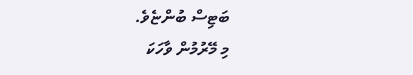ބަޓިސް ބުންޏެވެ.
މި މޭރުމުން ވާހަކަ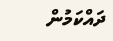ދައްކަމުން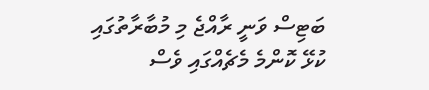ބަޓިސް ވަނީ ރާއްޖެ މި މުބާރާތުގައި ކުޅޭ ކޮންމެ މެޗެއްގައި ވެސް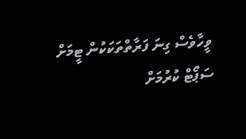ވީހާވެސް ގިނަ ފަރާތްތަކަކުން ޓީމަށް ސަޕޯޓް ކުރުމަށް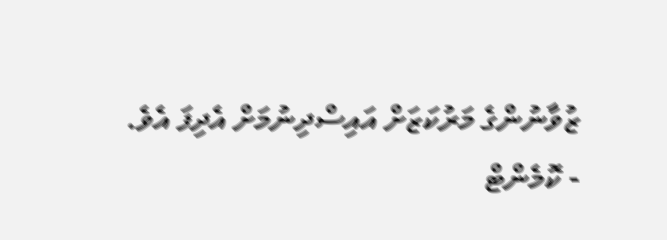ޒުވާނުންގެ މަރުކަޒަށް އައިސްދިނުމަށް އެދިފަ އެވެ.
- ކޮމެންޓް